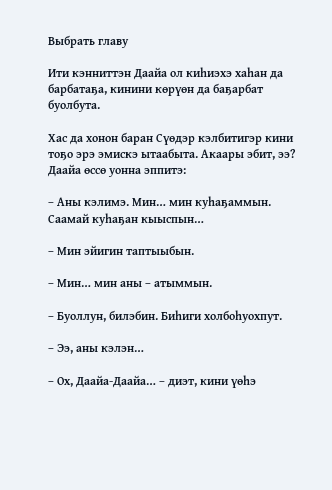Выбрать главу

Ити кэнниттэн Даайа ол киһиэхэ хаһан да барбатаҕа, кинини көрүөн да баҕарбат буолбута.

Хас да хонон баран Сүөдэр кэлбитигэр кини тоҕо эрэ эмискэ ытаабыта. Акаары эбит, ээ? Даайа өссө уонна эппитэ:

– Аны кэлимэ. Мин… мин куһаҕаммын. Саамай куһаҕан кыыспын…

– Мин эйигин таптыыбын.

– Мин… мин аны – атыммын.

– Буоллун, билэбин. Биһиги холбоһуохпут.

– Ээ, аны кэлэн…

– Ох, Даайа-Даайа… – диэт, кини үөһэ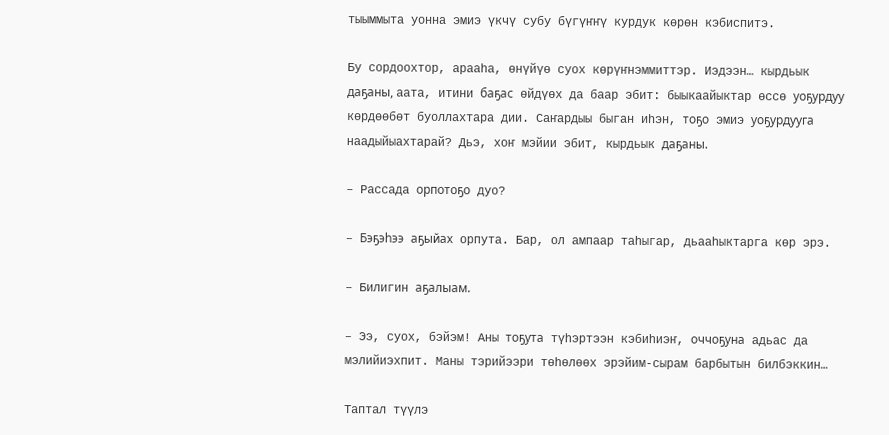тыыммыта уонна эмиэ үкчү субу бүгүҥҥү курдук көрөн кэбиспитэ.

Бу сордоохтор, арааһа, өнүйүө суох көрүҥнэммиттэр. Иэдээн… кырдьык даҕаны, аата, итини баҕас өйдүөх да баар эбит: быыкаайыктар өссө уоҕурдуу көрдөөбөт буоллахтара дии. Саҥардыы быган иһэн, тоҕо эмиэ уоҕурдууга наадыйыахтарай? Дьэ, хоҥ мэйии эбит, кырдьык даҕаны.

– Рассада орпотоҕо дуо?

– Бэҕэһээ аҕыйах орпута. Бар, ол ампаар таһыгар, дьааһыктарга көр эрэ.

– Билигин аҕалыам.

– Ээ, суох, бэйэм! Аны тоҕута түһэртээн кэбиһиэҥ, оччоҕуна адьас да мэлийиэхпит. Маны тэрийээри төһөлөөх эрэйим-сырам барбытын билбэккин…

Таптал түүлэ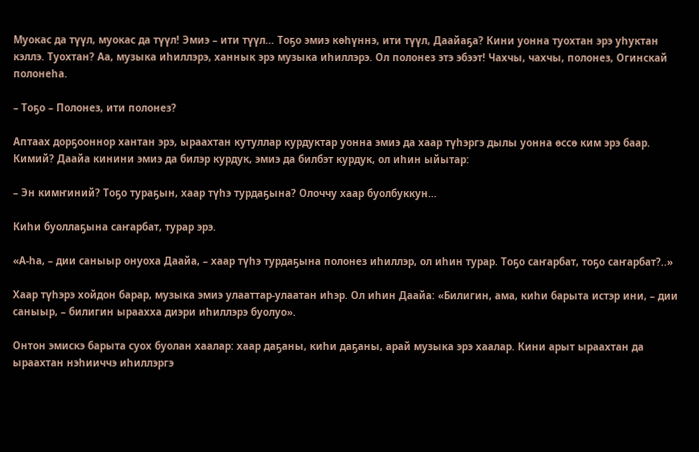Муокас да түүл, муокас да түүл! Эмиэ – ити түүл… Тоҕо эмиэ көһүннэ, ити түүл, Даайаҕа? Кини уонна туохтан эрэ уһуктан кэллэ. Туохтан? Аа, музыка иһиллэрэ, ханнык эрэ музыка иһиллэрэ. Ол полонез этэ эбээт! Чахчы, чахчы, полонез, Огинскай полонеһа.

– Тоҕо – Полонез, ити полонез?

Аптаах дорҕооннор хантан эрэ, ыраахтан кутуллар курдуктар уонна эмиэ да хаар түһэргэ дылы уонна өссө ким эрэ баар. Кимий? Даайа кинини эмиэ да билэр курдук, эмиэ да билбэт курдук, ол иһин ыйытар:

– Эн кимҥиний? Тоҕо тураҕын, хаар түһэ турдаҕына? Олоччу хаар буолбуккун…

Киһи буоллаҕына саҥарбат, турар эрэ.

«А-һа, – дии саныыр онуоха Даайа, – хаар түһэ турдаҕына полонез иһиллэр, ол иһин турар. Тоҕо саҥарбат, тоҕо саҥарбат?..»

Хаар түһэрэ хойдон барар, музыка эмиэ улааттар-улаатан иһэр. Ол иһин Даайа: «Билигин, ама, киһи барыта истэр ини, – дии саныыр, – билигин ыраахха диэри иһиллэрэ буолуо».

Онтон эмискэ барыта суох буолан хаалар: хаар даҕаны, киһи даҕаны, арай музыка эрэ хаалар. Кини арыт ыраахтан да ыраахтан нэһииччэ иһиллэргэ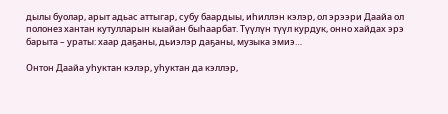дылы буолар, арыт адьас аттыгар, субу баардыы, иһиллэн кэлэр, ол эрээри Даайа ол полонез хантан кутулларын кыайан быһаарбат. Түүлүн түүл курдук, онно хайдах эрэ барыта – ураты: хаар даҕаны, дьиэлэр даҕаны, музыка эмиэ…

Онтон Даайа уһуктан кэлэр, уһуктан да кэллэр,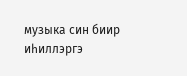музыка син биир иһиллэргэ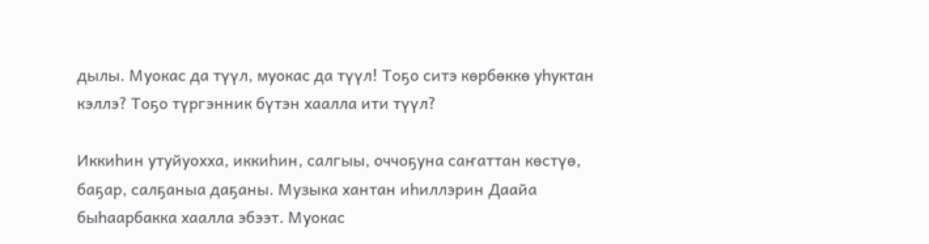дылы. Муокас да түүл, муокас да түүл! Тоҕо ситэ көрбөккө уһуктан кэллэ? Тоҕо түргэнник бүтэн хаалла ити түүл?

Иккиһин утуйуохха, иккиһин, салгыы, оччоҕуна саҥаттан көстүө, баҕар, салҕаныа даҕаны. Музыка хантан иһиллэрин Даайа быһаарбакка хаалла эбээт. Муокас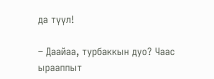да түүл!

– Даайаа, турбаккын дуо? Чаас ырааппыт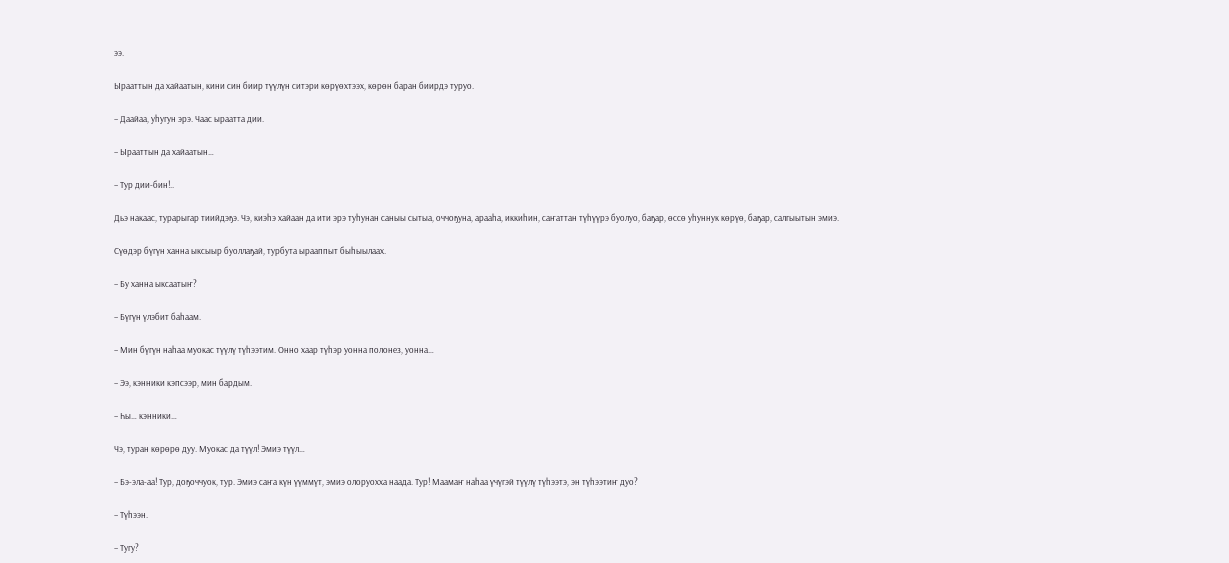ээ.

Ырааттын да хайаатын, кини син биир түүлүн ситэри көрүөхтээх, көрөн баран биирдэ туруо.

– Даайаа, уһугун эрэ. Чаас ыраатта дии.

– Ырааттын да хайаатын…

– Тур дии-бин!..

Дьэ накаас, турарыгар тиийдэҕэ. Чэ, киэһэ хайаан да ити эрэ туһунан саныы сытыа, оччоҕуна, арааһа, иккиһин, саҥаттан түһүүрэ буолуо, баҕар, өссө уһуннук көрүө, баҕар, салгыытын эмиэ.

Сүөдэр бүгүн ханна ыксыыр буоллаҕай, турбута ырааппыт быһыылаах.

– Бу ханна ыксаатыҥ?

– Бүгүн үлэбит баһаам.

– Мин бүгүн наһаа муокас түүлү түһээтим. Онно хаар түһэр уонна полонез, уонна…

– Ээ, кэнники кэпсээр, мин бардым.

– Һы… кэнники…

Чэ, туран көрөрө дуу. Муокас да түүл! Эмиэ түүл…

– Бэ-эла-аа! Тур, доҕоччуок, тур. Эмиэ саҥа күн үүммүт, эмиэ олоруохха наада. Тур! Маамаҥ наһаа үчүгэй түүлү түһээтэ, эн түһээтиҥ дуо?

– Түһээн.

– Тугу?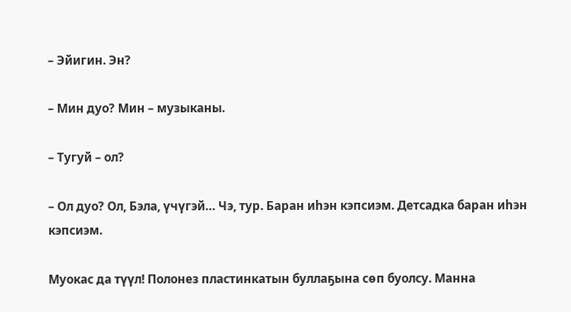– Эйигин. Эн?

– Мин дуо? Мин – музыканы.

– Тугуй – ол?

– Ол дуо? Ол, Бэла, үчүгэй… Чэ, тур. Баран иһэн кэпсиэм. Детсадка баран иһэн кэпсиэм.

Муокас да түүл! Полонез пластинкатын буллаҕына сөп буолсу. Манна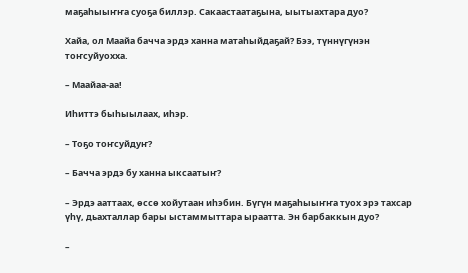маҕаһыыҥҥа суоҕа биллэр. Сакаастаатаҕына, ыытыахтара дуо?

Хайа, ол Маайа бачча эрдэ ханна матаһыйдаҕай? Бээ, түннүгүнэн тоҥсуйуохха.

– Маайаа-аа!

Иһиттэ быһыылаах, иһэр.

– Тоҕо тоҥсуйдуҥ?

– Бачча эрдэ бу ханна ыксаатыҥ?

– Эрдэ ааттаах, өссө хойутаан иһэбин. Бүгүн маҕаһыыҥҥа туох эрэ тахсар үһү, дьахталлар бары ыстаммыттара ыраатта. Эн барбаккын дуо?

–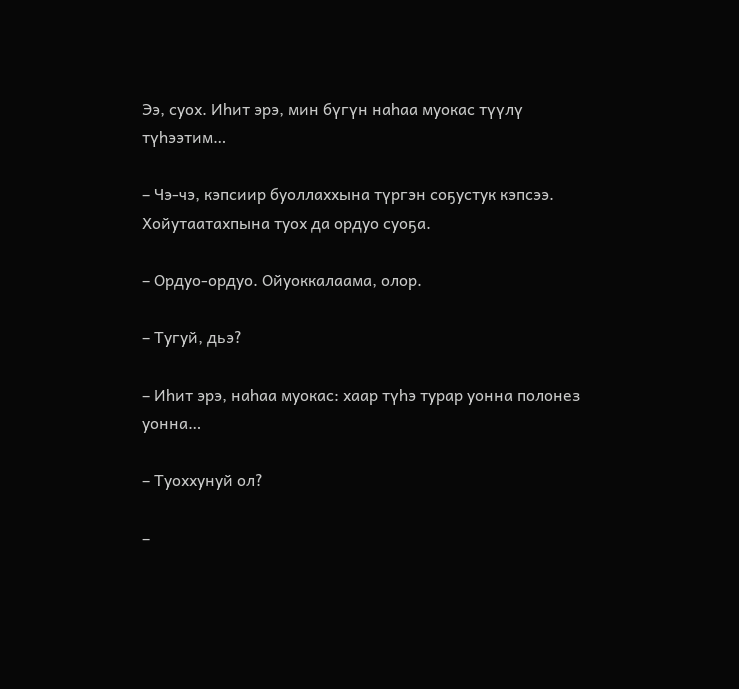Ээ, суох. Иһит эрэ, мин бүгүн наһаа муокас түүлү түһээтим…

– Чэ-чэ, кэпсиир буоллаххына түргэн соҕустук кэпсээ. Хойутаатахпына туох да ордуо суоҕа.

– Ордуо-ордуо. Ойуоккалаама, олор.

– Тугуй, дьэ?

– Иһит эрэ, наһаа муокас: хаар түһэ турар уонна полонез уонна…

– Туоххунуй ол?

–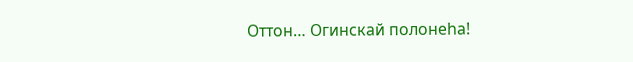Оттон… Огинскай полонеһа!